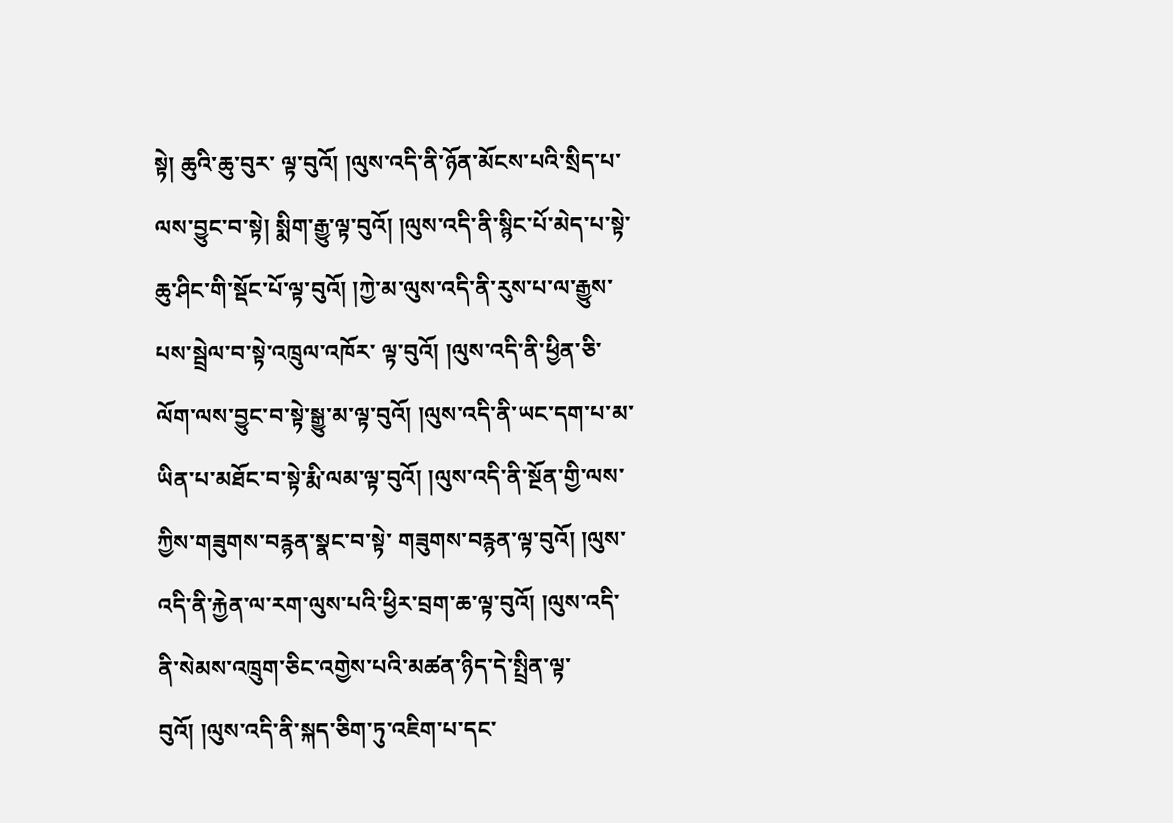སྟེ། ཆུའི་ཆུ་བུར་ ལྟ་བུའོ། །ལུས་འདི་ནི་ཉོན་མོངས་པའི་སྲིད་པ་ལས་བྱུང་བ་སྟེ། སྨིག་རྒྱུ་ལྟ་བུའོ། །ལུས་འདི་ནི་སྙིང་པོ་མེད་པ་སྟེ་ཆུ་ཤིང་གི་སྡོང་པོ་ལྟ་བུའོ། །ཀྱེ་མ་ལུས་འདི་ནི་རུས་པ་ལ་རྒྱུས་པས་སྦྲེལ་བ་སྟེ་འཁྲུལ་འཁོར་ ལྟ་བུའོ། །ལུས་འདི་ནི་ཕྱིན་ཅི་ལོག་ལས་བྱུང་བ་སྟེ་སྒྱུ་མ་ལྟ་བུའོ། །ལུས་འདི་ནི་ཡང་དག་པ་མ་ཡིན་པ་མཐོང་བ་སྟེ་རྨི་ལམ་ལྟ་བུའོ། །ལུས་འདི་ནི་སྔོན་གྱི་ལས་ཀྱིས་གཟུགས་བརྙན་སྣང་བ་སྟེ་ གཟུགས་བརྙན་ལྟ་བུའོ། །ལུས་འདི་ནི་རྐྱེན་ལ་རག་ལུས་པའི་ཕྱིར་བྲག་ཆ་ལྟ་བུའོ། །ལུས་འདི་ནི་སེམས་འཁྲུག་ཅིང་འགྱེས་པའི་མཚན་ཉིད་དེ་སྤྲིན་ལྟ་བུའོ། །ལུས་འདི་ནི་སྐད་ཅིག་ཏུ་འཇིག་པ་དང་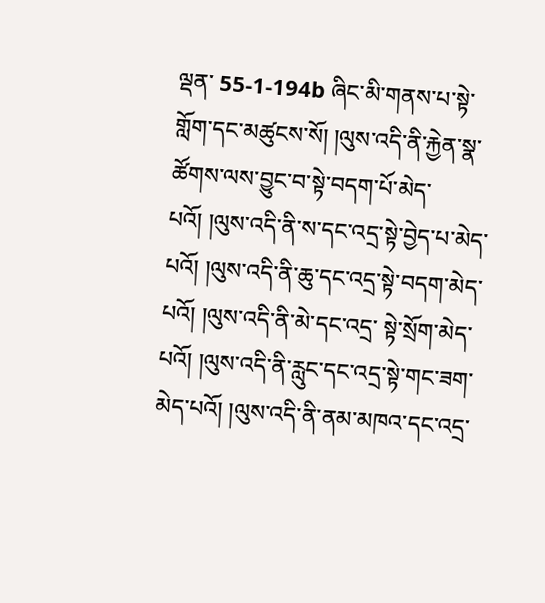ལྡན་ 55-1-194b ཞིང་མི་གནས་པ་སྟེ་གློག་དང་མཚུངས་སོ། །ལུས་འདི་ནི་རྐྱེན་སྣ་ཚོགས་ལས་བྱུང་བ་སྟེ་བདག་པོ་མེད་པའོ། །ལུས་འདི་ནི་ས་དང་འདྲ་སྟེ་བྱེད་པ་མེད་པའོ། །ལུས་འདི་ནི་ཆུ་དང་འདྲ་སྟེ་བདག་མེད་པའོ། །ལུས་འདི་ནི་མེ་དང་འདྲ་ སྟེ་སྲོག་མེད་པའོ། །ལུས་འདི་ནི་རླུང་དང་འདྲ་སྟེ་གང་ཟག་མེད་པའོ། །ལུས་འདི་ནི་ནམ་མཁའ་དང་འདྲ་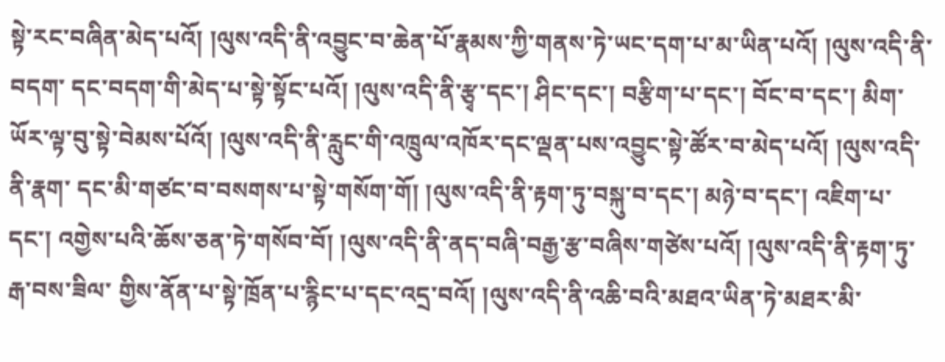སྟེ་རང་བཞིན་མེད་པའོ། །ལུས་འདི་ནི་འབྱུང་བ་ཆེན་པོ་རྣམས་ཀྱི་གནས་ཏེ་ཡང་དག་པ་མ་ཡིན་པའོ། །ལུས་འདི་ནི་བདག་ དང་བདག་གི་མེད་པ་སྟེ་སྟོང་པའོ། །ལུས་འདི་ནི་རྩྭ་དང་། ཤིང་དང་། བརྩིག་པ་དང་། བོང་བ་དང་། མིག་ཡོར་ལྟ་བུ་སྟེ་བེམས་པོའོ། །ལུས་འདི་ནི་རླུང་གི་འཁྲུལ་འཁོར་དང་ལྡན་པས་འབྱུང་སྟེ་ཚོར་བ་མེད་པའོ། །ལུས་འདི་ནི་རྣག་ དང་མི་གཙང་བ་བསགས་པ་སྟེ་གསོག་གོ། །ལུས་འདི་ནི་རྟག་ཏུ་བསྐུ་བ་དང་། མཉེ་བ་དང་། འཇིག་པ་དང་། འགྱེས་པའི་ཆོས་ཅན་ཏེ་གསོབ་བོ། །ལུས་འདི་ནི་ནད་བཞི་བརྒྱ་རྩ་བཞིས་གཙེས་པའོ། །ལུས་འདི་ནི་རྟག་ཏུ་རྒ་བས་ཟིལ་ གྱིས་ནོན་པ་སྟེ་ཁྲོན་པ་རྙིང་པ་དང་འདྲ་བའོ། །ལུས་འདི་ནི་འཆི་བའི་མཐའ་ཡིན་ཏེ་མཐར་མི་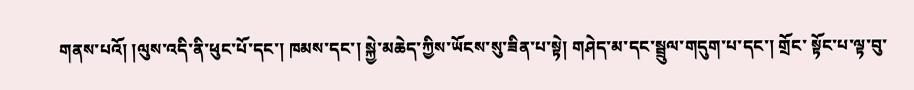གནས་པའོ། །ལུས་འདི་ནི་ཕུང་པོ་དང་། ཁམས་དང་། སྐྱེ་མཆེད་ཀྱིས་ཡོངས་སུ་ཟིན་པ་སྟེ། གཤེད་མ་དང་སྦྲུལ་གདུག་པ་དང་། གྲོང་ སྟོང་པ་ལྟ་བུ་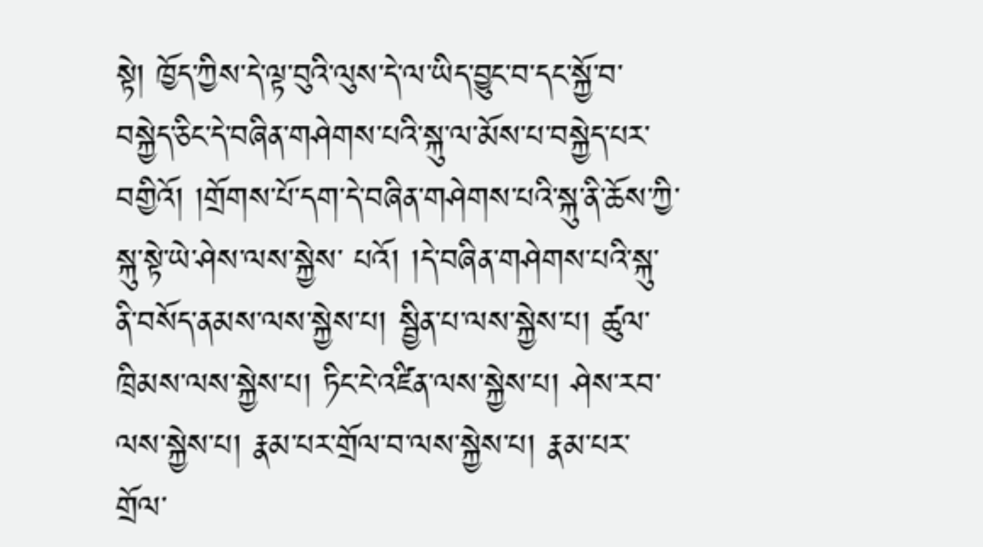སྟེ། ཁྱོད་ཀྱིས་དེ་ལྟ་བུའི་ལུས་དེ་ལ་ཡིད་བྱུང་བ་དང་སྐྱོ་བ་བསྐྱེད་ཅིང་དེ་བཞིན་གཤེགས་པའི་སྐུ་ལ་མོས་པ་བསྐྱེད་པར་བགྱིའོ། །གྲོགས་པོ་དག་དེ་བཞིན་གཤེགས་པའི་སྐུ་ནི་ཆོས་ཀྱི་སྐུ་སྟེ་ཡེ་ཤེས་ལས་སྐྱེས་ པའོ། །དེ་བཞིན་གཤེགས་པའི་སྐུ་ནི་བསོད་ནམས་ལས་སྐྱེས་པ། སྦྱིན་པ་ལས་སྐྱེས་པ། ཚུལ་ཁྲིམས་ལས་སྐྱེས་པ། ཏིང་ངེ་འཛིན་ལས་སྐྱེས་པ། ཤེས་རབ་ལས་སྐྱེས་པ། རྣམ་པར་གྲོལ་བ་ལས་སྐྱེས་པ། རྣམ་པར་གྲོལ་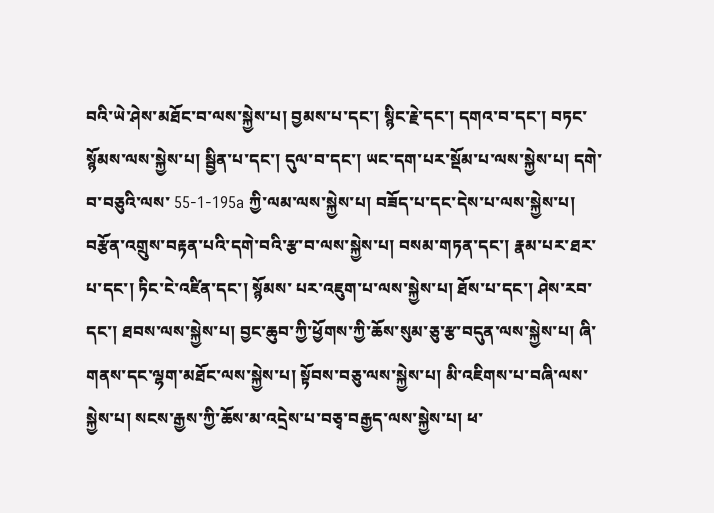བའི་ཡེ་ཤེས་མཐོང་བ་ལས་སྐྱེས་པ། བྱམས་པ་དང་། སྙིང་རྗེ་དང་། དགའ་བ་དང་། བཏང་སྙོམས་ལས་སྐྱེས་པ། སྦྱིན་པ་དང་། དུལ་བ་དང་། ཡང་དག་པར་སྡོམ་པ་ལས་སྐྱེས་པ། དགེ་བ་བཅུའི་ལས་ 55-1-195a ཀྱི་ལམ་ལས་སྐྱེས་པ། བཟོད་པ་དང་དེས་པ་ལས་སྐྱེས་པ། བརྩོན་འགྲུས་བརྟན་པའི་དགེ་བའི་རྩ་བ་ལས་སྐྱེས་པ། བསམ་གཏན་དང་། རྣམ་པར་ཐར་པ་དང་། ཏིང་ངེ་འཛིན་དང་། སྙོམས་ པར་འཇུག་པ་ལས་སྐྱེས་པ། ཐོས་པ་དང་། ཤེས་རབ་དང་། ཐབས་ལས་སྐྱེས་པ། བྱང་ཆུབ་ཀྱི་ཕྱོགས་ཀྱི་ཆོས་སུམ་ཅུ་རྩ་བདུན་ལས་སྐྱེས་པ། ཞི་གནས་དང་ལྷག་མཐོང་ལས་སྐྱེས་པ། སྟོབས་བཅུ་ལས་སྐྱེས་པ། མི་འཇིགས་པ་བཞི་ལས་སྐྱེས་པ། སངས་རྒྱས་ཀྱི་ཆོས་མ་འདྲེས་པ་བཅྭ་བརྒྱད་ལས་སྐྱེས་པ། ཕ་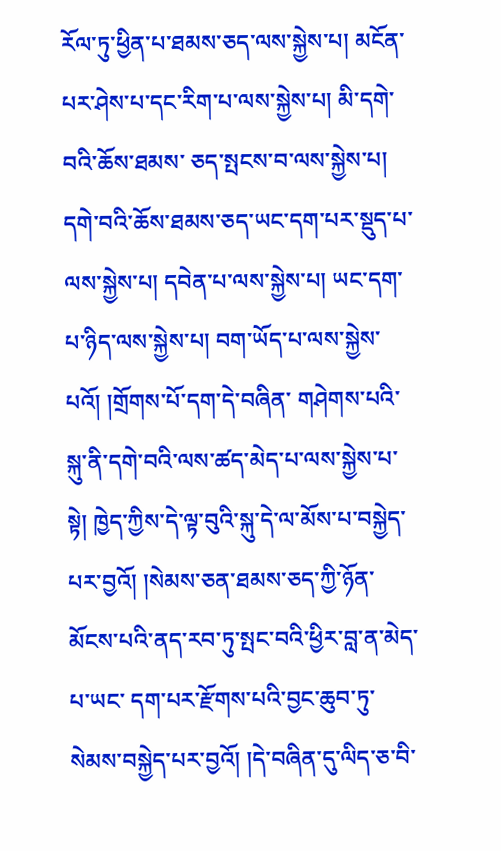རོལ་ཏུ་ཕྱིན་པ་ཐམས་ཅད་ལས་སྐྱེས་པ། མངོན་པར་ཤེས་པ་དང་རིག་པ་ལས་སྐྱེས་པ། མི་དགེ་བའི་ཆོས་ཐམས་ ཅད་སྤངས་བ་ལས་སྐྱེས་པ། དགེ་བའི་ཆོས་ཐམས་ཅད་ཡང་དག་པར་སྡུད་པ་ལས་སྐྱེས་པ། དབེན་པ་ལས་སྐྱེས་པ། ཡང་དག་པ་ཉིད་ལས་སྐྱེས་པ། བག་ཡོད་པ་ལས་སྐྱེས་པའོ། །གྲོགས་པོ་དག་དེ་བཞིན་ གཤེགས་པའི་སྐུ་ནི་དགེ་བའི་ལས་ཚད་མེད་པ་ལས་སྐྱེས་པ་སྟེ། ཁྱེད་ཀྱིས་དེ་ལྟ་བུའི་སྐུ་དེ་ལ་མོས་པ་བསྐྱེད་པར་བྱའོ། །སེམས་ཅན་ཐམས་ཅད་ཀྱི་ཉོན་མོངས་པའི་ནད་རབ་ཏུ་སྤང་བའི་ཕྱིར་བླ་ན་མེད་པ་ཡང་ དག་པར་རྫོགས་པའི་བྱང་ཆུབ་ཏུ་སེམས་བསྐྱེད་པར་བྱའོ། །དེ་བཞིན་དུ་ལིད་ཅ་བི་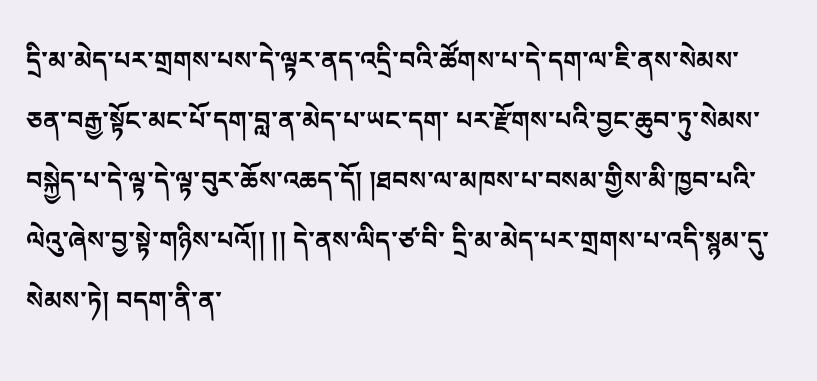དྲི་མ་མེད་པར་གྲགས་པས་དེ་ལྟར་ནད་འདྲི་བའི་ཚོགས་པ་དེ་དག་ལ་ཇི་ནས་སེམས་ཅན་བརྒྱ་སྟོང་མང་པོ་དག་བླ་ན་མེད་པ་ཡང་དག་ པར་རྫོགས་པའི་བྱང་ཆུབ་ཏུ་སེམས་བསྐྱེད་པ་དེ་ལྟ་དེ་ལྟ་བུར་ཆོས་འཆད་དོ། །ཐབས་ལ་མཁས་པ་བསམ་གྱིས་མི་ཁྱབ་པའི་ལེའུ་ཞེས་བྱ་སྟེ་གཉིས་པའོ།། །། དེ་ནས་ལིད་ཙ་བི་ དྲི་མ་མེད་པར་གྲགས་པ་འདི་སྙམ་དུ་སེམས་ཏེ། བདག་ནི་ན་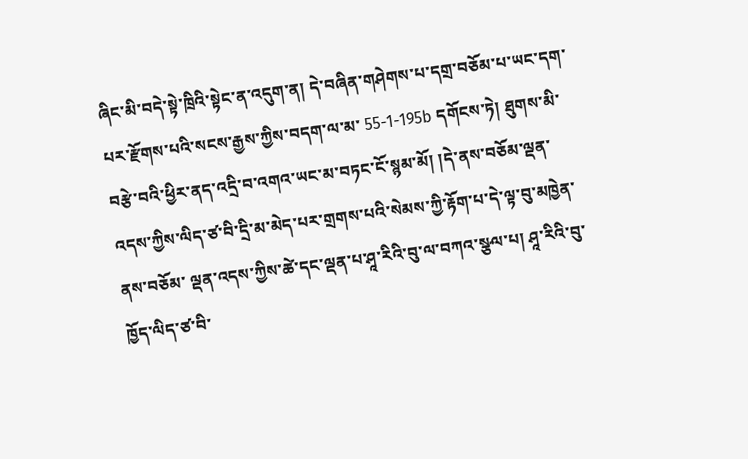ཞིང་མི་བདེ་སྟེ་ཁྲིའི་སྟེང་ན་འདུག་ན། དེ་བཞིན་གཤེགས་པ་དགྲ་བཅོམ་པ་ཡང་དག་པར་རྫོགས་པའི་སངས་རྒྱས་ཀྱིས་བདག་ལ་མ་ 55-1-195b དགོངས་ཏེ། ཐུགས་མི་བརྩེ་བའི་ཕྱིར་ནད་འདྲི་བ་འགའ་ཡང་མ་བཏང་ངོ་སྙམ་མོ། །དེ་ནས་བཅོམ་ལྡན་འདས་ཀྱིས་ལིད་ཙ་བི་དྲི་མ་མེད་པར་གྲགས་པའི་སེམས་ཀྱི་རྟོག་པ་དེ་ལྟ་བུ་མཁྱེན་ནས་བཅོམ་ ལྡན་འདས་ཀྱིས་ཚེ་དང་ལྡན་པ་ཤཱ་རིའི་བུ་ལ་བཀའ་སྩལ་པ། ཤཱ་རིའི་བུ་ཁྱོད་ལིད་ཙ་བི་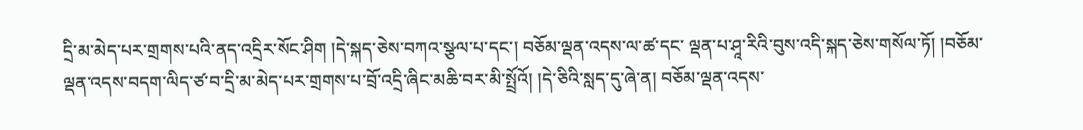དྲི་མ་མེད་པར་གྲགས་པའི་ནད་འདྲིར་སོང་ཤིག །དེ་སྐད་ཅེས་བཀའ་སྩལ་པ་དང་། བཅོམ་ལྡན་འདས་ལ་ཚ་དང་ ལྡན་པ་ཤཱ་རིའི་བུས་འདི་སྐད་ཅེས་གསོལ་ཏོ། །བཅོམ་ལྡན་འདས་བདག་ལིད་ཙ་བ་དྲི་མ་མེད་པར་གྲགས་པ་བྲོ་འདྲི་ཞིང་མཆི་བར་མི་སྤྲོའོ། །དེ་ཅིའི་སླད་དུ་ཞེ་ན། བཅོམ་ལྡན་འདས་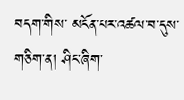བདག་གིས་ མངོན་པར་འཚལ་བ་དུས་གཅིག་ན། ཤིང་ཞིག་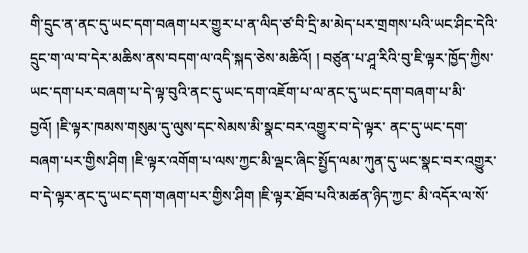གི་དྲུང་ན་ནང་དུ་ཡང་དག་བཞག་པར་གྱུར་པ་ན་ལིད་ཙ་བི་དྲི་མ་མེད་པར་གྲགས་པའི་ཡང་ཤིང་དེའི་དྲུང་ག་ལ་བ་དེར་མཆིས་ནས་བདག་ལ་འདི་སྐད་ཅེས་མཆིའོ། ། བཙུན་པ་ཤཱ་རིའི་བུ་ཇི་ལྟར་ཁྱོད་ཀྱིས་ཡང་དག་པར་བཞག་པ་དེ་ལྟ་བུའི་ནང་དུ་ཡང་དག་འཇོག་པ་ལ་ནང་དུ་ཡང་དག་བཞག་པ་མི་བྱའོ། །ཇི་ལྟར་ཁམས་གསུམ་དུ་ལུས་དང་སེམས་མི་སྣང་བར་འགྱུར་བ་དེ་ལྟར་ ནང་དུ་ཡང་དག་བཞག་པར་གྱིས་ཤིག །ཇི་ལྟར་འགོག་པ་ལས་ཀྱང་མི་ལྡང་ཞིང་སྤྱོད་ལམ་ཀུན་དུ་ཡང་སྣང་བར་འགྱུར་བ་དེ་ལྟར་ནང་དུ་ཡང་དག་གཞག་པར་གྱིས་ཤིག །ཇི་ལྟར་ཐོབ་པའི་མཚན་ཉིད་ཀྱང་ མི་འདོར་ལ་སོ་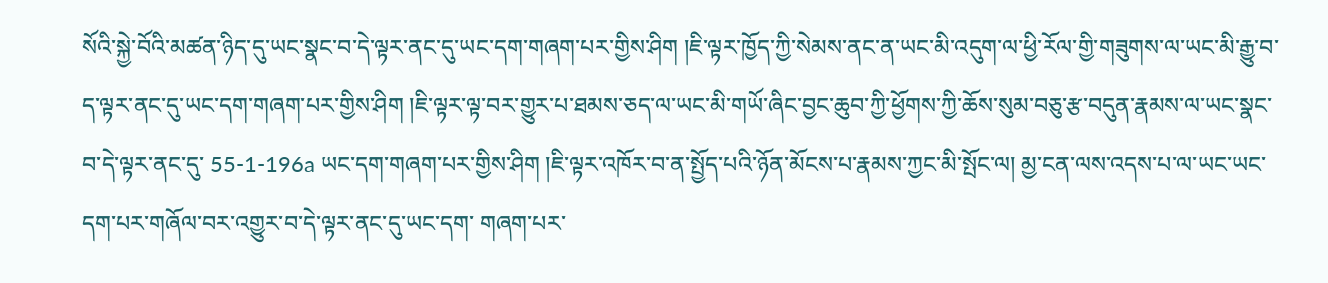སོའི་སྐྱེ་བོའི་མཚན་ཉིད་དུ་ཡང་སྣང་བ་དེ་ལྟར་ནང་དུ་ཡང་དག་གཞག་པར་གྱིས་ཤིག །ཇི་ལྟར་ཁྱོད་ཀྱི་སེམས་ནང་ན་ཡང་མི་འདུག་ལ་ཕྱི་རོལ་གྱི་གཟུགས་ལ་ཡང་མི་རྒྱུ་བ་ ད་ལྟར་ནང་དུ་ཡང་དག་གཞག་པར་གྱིས་ཤིག །ཇི་ལྟར་ལྟ་བར་གྱུར་པ་ཐམས་ཅད་ལ་ཡང་མི་གཡོ་ཞིང་བྱང་ཆུབ་ཀྱི་ཕྱོགས་ཀྱི་ཆོས་སུམ་བཅུ་རྩ་བདུན་རྣམས་ལ་ཡང་སྣང་བ་དེ་ལྟར་ནང་དུ་ 55-1-196a ཡང་དག་གཞག་པར་གྱིས་ཤིག །ཇི་ལྟར་འཁོར་བ་ན་སྤྱོད་པའི་ཉོན་མོངས་པ་རྣམས་ཀྱང་མི་སྤོང་ལ། མྱ་ངན་ལས་འདས་པ་ལ་ཡང་ཡང་དག་པར་གཞོལ་བར་འགྱུར་བ་དེ་ལྟར་ནང་དུ་ཡང་དག་ གཞག་པར་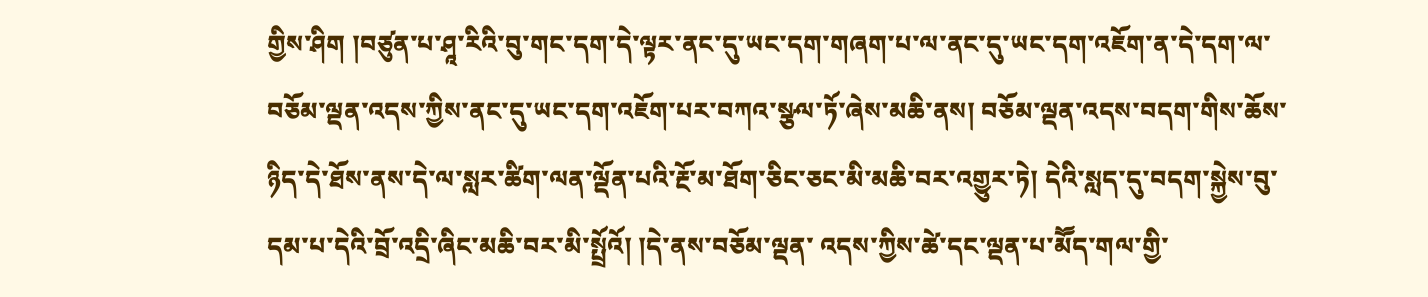གྱིས་ཤིག །བཙུན་པ་ཤཱ་རིའི་བུ་གང་དག་དེ་ལྟར་ནང་དུ་ཡང་དག་གཞག་པ་ལ་ནང་དུ་ཡང་དག་འཇོག་ན་དེ་དག་ལ་བཅོམ་ལྡན་འདས་ཀྱིས་ནང་དུ་ཡང་དག་འཇོག་པར་བཀའ་སྩལ་ཏོ་ཞེས་མཆི་ནས། བཅོམ་ལྡན་འདས་བདག་གིས་ཆོས་ཉིད་དེ་ཐོས་ནས་དེ་ལ་སླར་ཚིག་ལན་ལྡོན་པའི་རྔོ་མ་ཐོག་ཅིང་ཅང་མི་མཆི་བར་འགྱུར་ཏེ། དེའི་སླད་དུ་བདག་སྐྱེས་བུ་དམ་པ་དེའི་བྲོ་འདྲི་ཞིང་མཆི་བར་མི་སྤྲོའོ། །དེ་ནས་བཅོམ་ལྡན་ འདས་ཀྱིས་ཚེ་དང་ལྡན་པ་མཽད་གལ་གྱི་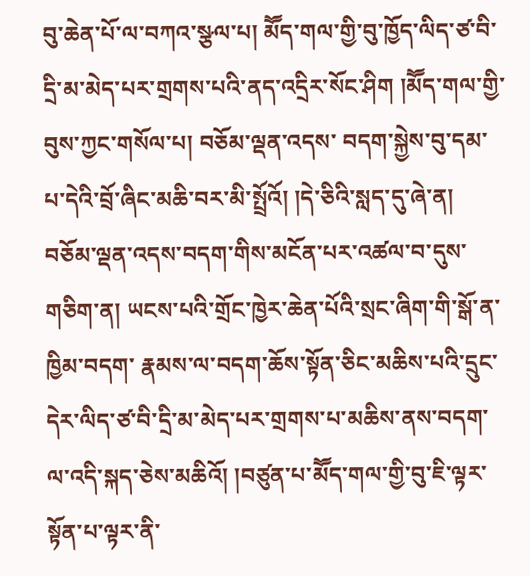བུ་ཆེན་པོ་ལ་བཀའ་སྩལ་པ། མཽད་གལ་གྱི་བུ་ཁྱོད་ལིད་ཙ་བི་དྲི་མ་མེད་པར་གྲགས་པའི་ནད་འདྲིར་སོང་ཤིག །མཽད་གལ་གྱི་བུས་ཀྱང་གསོལ་པ། བཅོམ་ལྡན་འདས་ བདག་སྐྱེས་བུ་དམ་པ་དེའི་བྲོ་ཞིང་མཆི་བར་མི་སྤྲོའོ། །དེ་ཅིའི་སླད་དུ་ཞེ་ན། བཅོམ་ལྡན་འདས་བདག་གིས་མངོན་པར་འཚལ་བ་དུས་གཅིག་ན། ཡངས་པའི་གྲོང་ཁྱེར་ཆེན་པོའི་སྲང་ཞིག་གི་སྒོ་ན་ཁྱིམ་བདག་ རྣམས་ལ་བདག་ཆོས་སྟོན་ཅིང་མཆིས་པའི་དྲུང་དེར་ལིད་ཙ་བི་དྲི་མ་མེད་པར་གྲགས་པ་མཆིས་ནས་བདག་ལ་འདི་སྐད་ཅེས་མཆིའོ། །བཙུན་པ་མཽད་གལ་གྱི་བུ་ཇི་ལྟར་སྟོན་པ་ལྟར་ནི་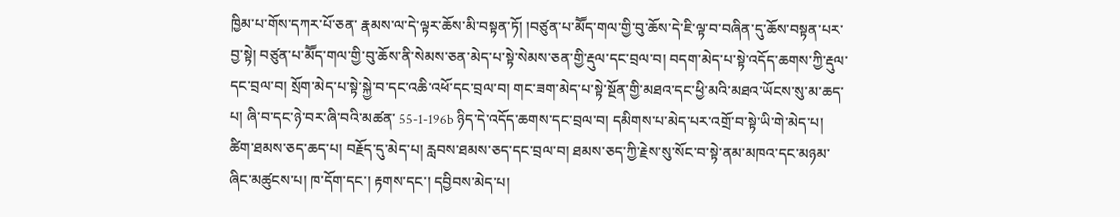ཁྱིམ་པ་གོས་དཀར་པོ་ཅན་ རྣམས་ལ་དེ་ལྟར་ཆོས་མི་བསྟན་ཏོ། །བཙུན་པ་མཽད་གལ་གྱི་བུ་ཆོས་དེ་ཇི་ལྟ་བ་བཞིན་དུ་ཆོས་བསྟན་པར་བྱ་སྟེ། བཙུན་པ་མཽད་གལ་གྱི་བུ་ཆོས་ནི་སེམས་ཅན་མེད་པ་སྟེ་སེམས་ཅན་གྱི་རྡུལ་དང་བྲལ་བ། བདག་མེད་པ་སྟེ་འདོད་ཆགས་ཀྱི་རྡུལ་དང་བྲལ་བ། སྲོག་མེད་པ་སྟེ་སྐྱེ་བ་དང་འཆི་འཕོ་དང་བྲལ་བ། གང་ཟག་མེད་པ་སྟེ་སྔོན་གྱི་མཐའ་དང་ཕྱི་མའི་མཐའ་ཡོངས་སུ་མ་ཆད་པ། ཞི་བ་དང་ཉེ་བར་ཞི་བའི་མཚན་ 55-1-196b ཉིད་དེ་འདོད་ཆགས་དང་བྲལ་བ། དམིགས་པ་མེད་པར་འགྲོ་བ་སྟེ་ཡི་གེ་མེད་པ། ཚིག་ཐམས་ཅད་ཆད་པ། བརྗོད་དུ་མེད་པ། རླབས་ཐམས་ཅད་དང་བྲལ་བ། ཐམས་ཅད་ཀྱི་རྗེས་སུ་སོང་བ་སྟེ་ནམ་མཁའ་དང་མཉམ་ ཞིང་མཚུངས་པ། ཁ་དོག་དང་། རྟགས་དང་། དབྱིབས་མེད་པ།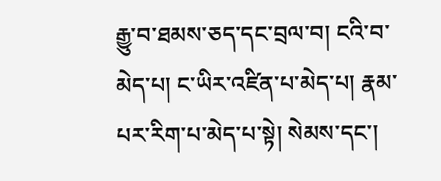རྒྱུ་བ་ཐམས་ཅད་དང་བྲལ་བ། ངའི་བ་མེད་པ། ང་ཡིར་འཛིན་པ་མེད་པ། རྣམ་པར་རིག་པ་མེད་པ་སྟེ། སེམས་དང་།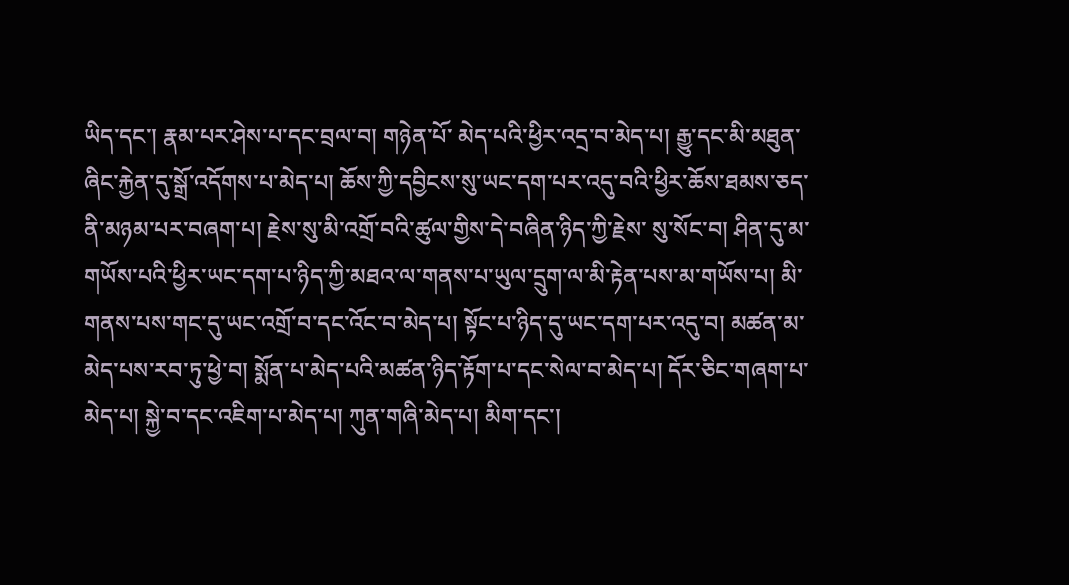ཡིད་དང་། རྣམ་པར་ཤེས་པ་དང་བྲལ་བ། གཉེན་པོ་ མེད་པའི་ཕྱིར་འདྲ་བ་མེད་པ། རྒྱུ་དང་མི་མཐུན་ཞིང་རྐྱེན་དུ་སྒྲོ་འདོགས་པ་མེད་པ། ཆོས་ཀྱི་དབྱིངས་སུ་ཡང་དག་པར་འདུ་བའི་ཕྱིར་ཆོས་ཐམས་ཅད་ནི་མཉམ་པར་བཞག་པ། རྗེས་སུ་མི་འགྲོ་བའི་ཚུལ་གྱིས་དེ་བཞིན་ཉིད་ཀྱི་རྗེས་ སུ་སོང་བ། ཤིན་དུ་མ་གཡོས་པའི་ཕྱིར་ཡང་དག་པ་ཉིད་ཀྱི་མཐའ་ལ་གནས་པ་ཡུལ་དྲུག་ལ་མི་རྟེན་པས་མ་གཡོས་པ། མི་གནས་པས་གང་དུ་ཡང་འགྲོ་བ་དང་འོང་བ་མེད་པ། སྟོང་པ་ཉིད་དུ་ཡང་དག་པར་འདུ་བ། མཚན་མ་ མེད་པས་རབ་ཏུ་ཕྱེ་བ། སྨོན་པ་མེད་པའི་མཚན་ཉིད་རྟོག་པ་དང་སེལ་བ་མེད་པ། དོར་ཅིང་གཞག་པ་མེད་པ། སྐྱེ་བ་དང་འཇིག་པ་མེད་པ། ཀུན་གཞི་མེད་པ། མིག་དང་།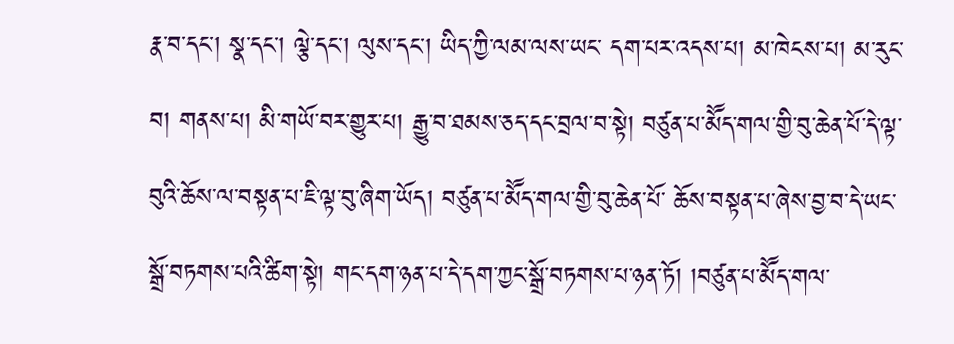རྣ་བ་དང་། སྣ་དང་། ལྕེ་དང་། ལུས་དང་། ཡིད་ཀྱི་ལམ་ལས་ཡང་ དག་པར་འདས་པ། མ་ཁེངས་པ། མ་རུང་བ། གནས་པ། མི་གཡོ་བར་གྱུར་པ། རྒྱུ་བ་ཐམས་ཅད་དང་བྲལ་བ་སྟེ། བཙུན་པ་མཽད་གལ་གྱི་བུ་ཆེན་པོ་དེ་ལྟ་བུའི་ཆོས་ལ་བསྟན་པ་ཇི་ལྟ་བུ་ཞིག་ཡོད། བཙུན་པ་མཽད་གལ་གྱི་བུ་ཆེན་པོ་ ཆོས་བསྟན་པ་ཞེས་བྱ་བ་དེ་ཡང་སྒྲོ་བཏགས་པའི་ཚིག་སྟེ། གང་དག་ཉན་པ་དེ་དག་ཀྱང་སྒྲོ་བཏགས་པ་ཉན་ཏོ། །བཙུན་པ་མཽད་གལ་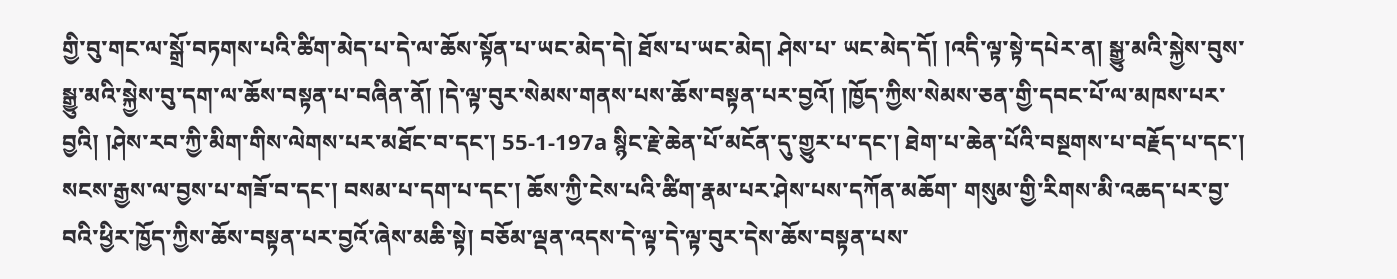གྱི་བུ་གང་ལ་སྒྲོ་བཏགས་པའི་ཚིག་མེད་པ་དེ་ལ་ཆོས་སྟོན་པ་ཡང་མེད་དེ། ཐོས་པ་ཡང་མེད། ཤེས་པ་ ཡང་མེད་དོ། །འདི་ལྟ་སྟེ་དཔེར་ན། སྒྱུ་མའི་སྐྱེས་བུས་སྒྱུ་མའི་སྐྱེས་བུ་དག་ལ་ཆོས་བསྟན་པ་བཞིན་ནོ། །དེ་ལྟ་བུར་སེམས་གནས་པས་ཆོས་བསྟན་པར་བྱའོ། །ཁྱོད་ཀྱིས་སེམས་ཅན་གྱི་དབང་པོ་ལ་མཁས་པར་བྱའི། །ཤེས་རབ་ཀྱི་མིག་གིས་ལེགས་པར་མཐོང་བ་དང་། 55-1-197a སྙིང་རྗེ་ཆེན་པོ་མངོན་དུ་གྱུར་པ་དང་། ཐེག་པ་ཆེན་པོའི་བསྔགས་པ་བརྗོད་པ་དང་། སངས་རྒྱས་ལ་བྱས་པ་གཟོ་བ་དང་། བསམ་པ་དག་པ་དང་། ཆོས་ཀྱི་ངེས་པའི་ཚིག་རྣམ་པར་ཤེས་པས་དཀོན་མཆོག་ གསུམ་གྱི་རིགས་མི་འཆད་པར་བྱ་བའི་ཕྱིར་ཁྱོད་ཀྱིས་ཆོས་བསྟན་པར་བྱའོ་ཞེས་མཆི་སྟེ། བཅོམ་ལྡན་འདས་དེ་ལྟ་དེ་ལྟ་བུར་དེས་ཆོས་བསྟན་པས་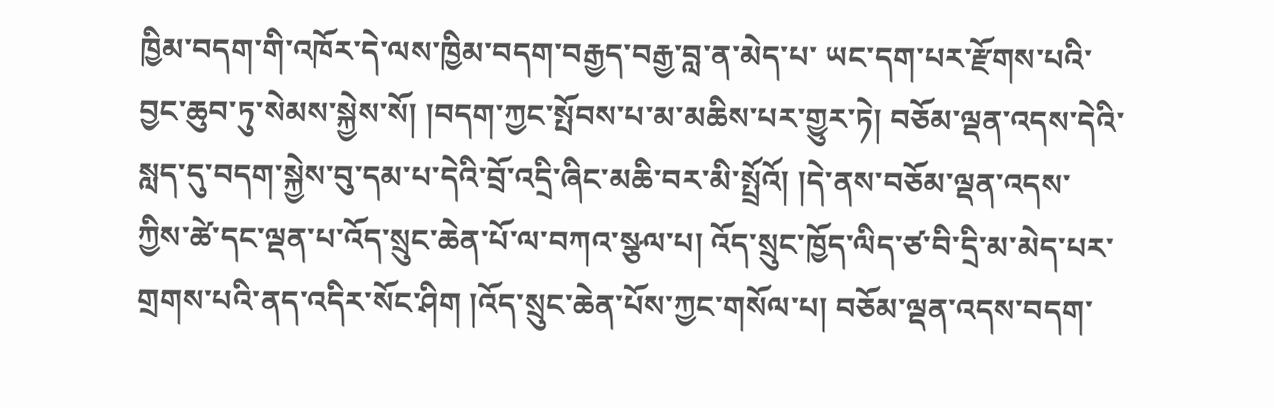ཁྱིམ་བདག་གི་འཁོར་དེ་ལས་ཁྱིམ་བདག་བརྒྱད་བརྒྱ་བླ་ན་མེད་པ་ ཡང་དག་པར་རྫོགས་པའི་བྱང་ཆུབ་ཏུ་སེམས་སྐྱེས་སོ། །བདག་ཀྱང་སྤོབས་པ་མ་མཆིས་པར་གྱུར་ཏེ། བཅོམ་ལྡན་འདས་དེའི་སླད་དུ་བདག་སྐྱེས་བུ་དམ་པ་དེའི་བྲོ་འདྲི་ཞིང་མཆི་བར་མི་སྤྲོའོ། །དེ་ནས་བཅོམ་ལྡན་འདས་ ཀྱིས་ཚེ་དང་ལྡན་པ་འོད་སྲུང་ཆེན་པོ་ལ་བཀའ་སྩལ་པ། འོད་སྲུང་ཁྱོད་ལིད་ཙ་བི་དྲི་མ་མེད་པར་གྲགས་པའི་ནད་འདིར་སོང་ཤིག །འོད་སྲུང་ཆེན་པོས་ཀྱང་གསོལ་པ། བཅོམ་ལྡན་འདས་བདག་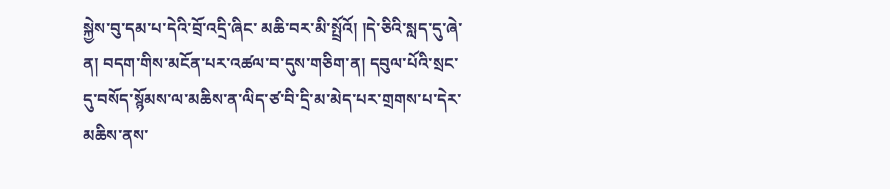སྐྱེས་བུ་དམ་པ་དེའི་བྲོ་འདྲི་ཞིང་ མཆི་བར་མི་སྤྲོའོ། །དེ་ཅིའི་སླད་དུ་ཞེ་ན། བདག་གིས་མངོན་པར་འཚལ་བ་དུས་གཅིག་ན། དབུལ་པོའི་སྲང་དུ་བསོད་སྙོམས་ལ་མཆིས་ན་ལིད་ཙ་བི་དྲི་མ་མེད་པར་གྲགས་པ་དེར་མཆིས་ནས་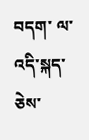བདག་ ལ་འདི་སྐད་ཅེས་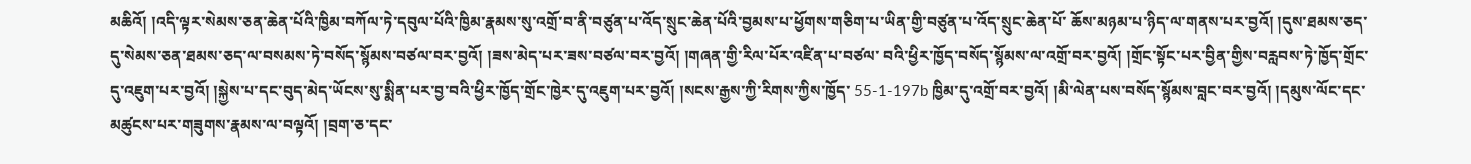མཆིའོ། །འདི་ལྟར་སེམས་ཅན་ཆེན་པོའི་ཁྱིམ་བཀོལ་ཏེ་དབུལ་པོའི་ཁྱིམ་རྣམས་སུ་འགྲོ་བ་ནི་བཙུན་པ་འོད་སྲུང་ཆེན་པོའི་བྱམས་པ་ཕྱོགས་གཅིག་པ་ཡིན་གྱི་བཙུན་པ་འོད་སྲུང་ཆེན་པོ་ ཆོས་མཉམ་པ་ཉིད་ལ་གནས་པར་བྱའོ། །དུས་ཐམས་ཅད་དུ་སེམས་ཅན་ཐམས་ཅད་ལ་བསམས་ཏེ་བསོད་སྙོམས་བཙལ་བར་བྱའོ། །ཟས་མེད་པར་ཟས་བཙལ་བར་བྱའོ། །གཞན་གྱི་རིལ་པོར་འཛིན་པ་བཙལ་ བའི་ཕྱིར་ཁྱོད་བསོད་སྙོམས་ལ་འགྲོ་བར་བྱའོ། །གྲོང་སྟོང་པར་བྱིན་གྱིས་བརླབས་ཏེ་ཁྱོད་གྲོང་དུ་འཇུག་པར་བྱའོ། །སྐྱེས་པ་དང་བུད་མེད་ཡོངས་སུ་སྨིན་པར་བྱ་བའི་ཕྱིར་ཁྱོད་གྲོང་ཁྱེར་དུ་འཇུག་པར་བྱའོ། །སངས་རྒྱས་ཀྱི་རིགས་ཀྱིས་ཁྱོད་ 55-1-197b ཁྱིམ་དུ་འགྲོ་བར་བྱའོ། །མི་ལེན་པས་བསོད་སྙོམས་བླང་བར་བྱའོ། །དམུས་ལོང་དང་མཚུངས་པར་གཟུགས་རྣམས་ལ་བལྟའོ། །བྲག་ཅ་དང་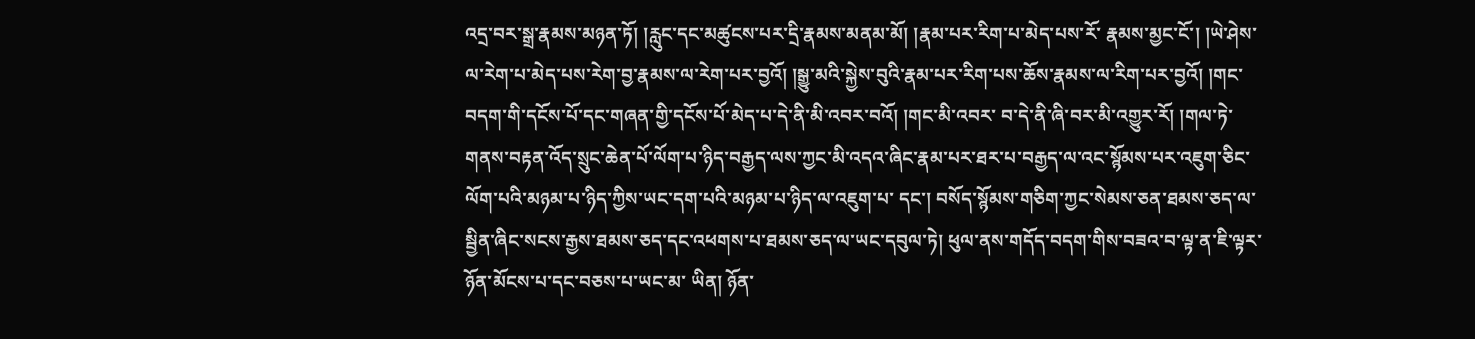འདྲ་བར་སྒྲ་རྣམས་མཉན་ཏོ། །རླུང་དང་མཚུངས་པར་དྲི་རྣམས་མནམ་མོ། །རྣམ་པར་རིག་པ་མེད་པས་རོ་ རྣམས་མྱང་ངོ་། །ཡེ་ཤེས་ལ་རེག་པ་མེད་པས་རེག་བྱ་རྣམས་ལ་རེག་པར་བྱའོ། །སྒྱུ་མའི་སྐྱེས་བུའི་རྣམ་པར་རིག་པས་ཆོས་རྣམས་ལ་རིག་པར་བྱའོ། །གང་བདག་གི་དངོས་པོ་དང་གཞན་གྱི་དངོས་པོ་མེད་པ་དེ་ནི་མི་འབར་བའོ། །གང་མི་འབར་ བ་དེ་ནི་ཞི་བར་མི་འགྱུར་རོ། །གལ་ཏེ་གནས་བརྟན་འོད་སྲུང་ཆེན་པོ་ལོག་པ་ཉིད་བརྒྱད་ལས་ཀྱང་མི་འདའ་ཞིང་རྣམ་པར་ཐར་པ་བརྒྱད་ལ་འང་སྙོམས་པར་འཇུག་ཅིང་ལོག་པའི་མཉམ་པ་ཉིད་ཀྱིས་ཡང་དག་པའི་མཉམ་པ་ཉིད་ལ་འཇུག་པ་ དང་། བསོད་སྙོམས་གཅིག་ཀྱང་སེམས་ཅན་ཐམས་ཅད་ལ་སྦྱིན་ཞིང་སངས་རྒྱས་ཐམས་ཅད་དང་འཕགས་པ་ཐམས་ཅད་ལ་ཡང་དབུལ་ཏེ། ཕུལ་ནས་གདོད་བདག་གིས་བཟའ་བ་ལྟ་ན་ཇི་ལྟར་ཉོན་མོངས་པ་དང་བཅས་པ་ཡང་མ་ ཡིན། ཉོན་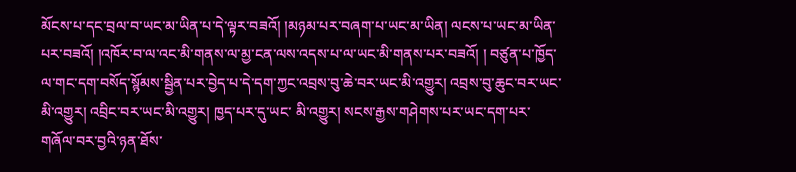མོངས་པ་དང་བྲལ་བ་ཡང་མ་ཡིན་པ་དེ་ལྟར་བཟའོ། །མཉམ་པར་བཞག་པ་ཡང་མ་ཡིན། ལངས་པ་ཡང་མ་ཡིན་པར་བཟའོ། །འཁོར་བ་ལ་འང་མི་གནས་ལ་མྱ་ངན་ལས་འདས་པ་ལ་ཡང་མི་གནས་པར་བཟའོ། ། བཙུན་པ་ཁྱོད་ལ་གང་དག་བསོད་སྙོམས་སྦྱིན་པར་བྱེད་པ་དེ་དག་ཀྱང་འབྲས་བུ་ཆེ་བར་ཡང་མི་འགྱུར། འབྲས་བུ་ཆུང་བར་ཡང་མི་འགྱུར། འབྲིང་བར་ཡང་མི་འགྱུར། ཁྱད་པར་དུ་ཡང་ མི་འགྱུར། སངས་རྒྱས་གཤེགས་པར་ཡང་དག་པར་གཞོལ་བར་བྱའི་ཉན་ཐོས་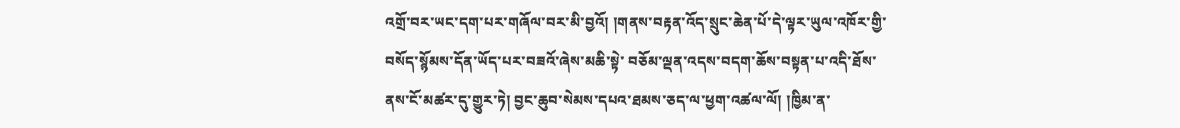འགྲོ་བར་ཡང་དག་པར་གཞོལ་བར་མི་བྱའོ། །གནས་བརྟན་འོད་སྲུང་ཆེན་པོ་དེ་ལྟར་ཡུལ་འཁོར་གྱི་བསོད་སྙོམས་དོན་ཡོད་པར་བཟའོ་ཞེས་མཆི་སྟེ་ བཅོམ་ལྡན་འདས་བདག་ཆོས་བསྟན་པ་འདི་ཐོས་ནས་ངོ་མཚར་དུ་གྱུར་ཏེ། བྱང་ཆུབ་སེམས་དཔའ་ཐམས་ཅད་ལ་ཕྱག་འཚལ་ལོ། །ཁྱིམ་ན་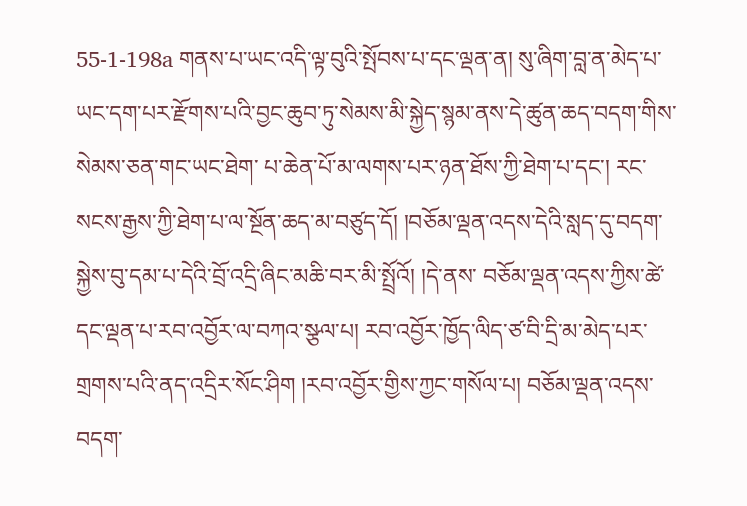55-1-198a གནས་པ་ཡང་འདི་ལྟ་བུའི་སྤོབས་པ་དང་ལྡན་ན། སུ་ཞིག་བླ་ན་མེད་པ་ཡང་དག་པར་རྫོགས་པའི་བྱང་ཆུབ་ཏུ་སེམས་མི་སྐྱེད་སྙམ་ནས་དེ་ཚུན་ཆད་བདག་གིས་སེམས་ཅན་གང་ཡང་ཐེག་ པ་ཆེན་པོ་མ་ལགས་པར་ཉན་ཐོས་ཀྱི་ཐེག་པ་དང་། རང་སངས་རྒྱས་ཀྱི་ཐེག་པ་ལ་སྔོན་ཆད་མ་བཙུད་དོ། །བཅོམ་ལྡན་འདས་དེའི་སླད་དུ་བདག་སྐྱེས་བུ་དམ་པ་དེའི་བྲོ་འདྲི་ཞིང་མཆི་བར་མི་སྤྲོའོ། །དེ་ནས་ བཅོམ་ལྡན་འདས་ཀྱིས་ཚེ་དང་ལྡན་པ་རབ་འབྱོར་ལ་བཀའ་སྩལ་པ། རབ་འབྱོར་ཁྱོད་ལིད་ཙ་བི་དྲི་མ་མེད་པར་གྲགས་པའི་ནད་འདྲིར་སོང་ཤིག །རབ་འབྱོར་གྱིས་ཀྱང་གསོལ་པ། བཅོམ་ལྡན་འདས་བདག་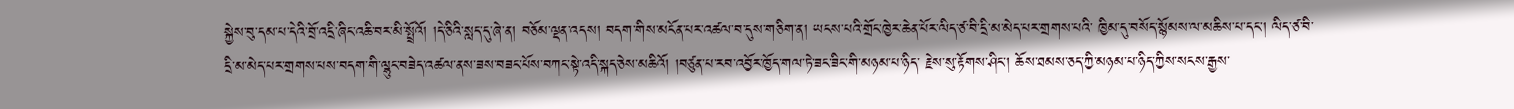སྐྱེས་བུ་དམ་པ་དེའི་བྲོ་འདྲི་ཞིང་འཆི་བར་མི་སྤྲོའོ། །དེ་ཅིའི་སླད་དུ་ཞེ་ན། བཅོམ་ལྡན་འདས། བདག་གིས་མངོན་པར་འཚལ་བ་དུས་གཅིག་ན། ཡངས་པའི་གྲོང་ཁྱེར་ཆེན་པོར་ལིད་ཙ་བི་དྲི་མ་མེད་པར་གྲགས་པའི་ ཁྱིམ་དུ་བསོད་སྙོམས་ལ་མཆིས་པ་དང་། ལིད་ཙ་བི་དྲི་མ་མེད་པར་གྲགས་པས་བདག་གི་ལྷུང་བཟེད་འཚལ་ནས་ཟས་བཟང་པོས་བཀང་སྟེ་འདི་སྐད་ཅེས་མཆིའོ། །བཙུན་པ་རབ་འབྱོར་ཁྱོད་གལ་ཏེ་ཟང་ཟིང་གི་མཉམ་པ་ཉིད་ རྗེས་སུ་རྟོགས་ཤིང་། ཆོས་ཐམས་ཅད་ཀྱི་མཉམ་པ་ཉིད་ཀྱིས་སངས་རྒྱས་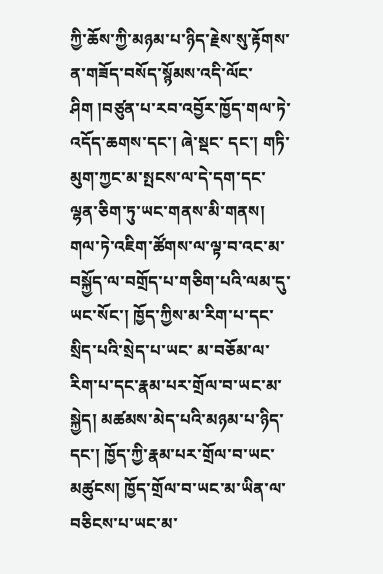ཀྱི་ཆོས་ཀྱི་མཉམ་པ་ཉིད་རྗེས་སུ་རྟོགས་ན་གཟོད་བསོད་སྙོམས་འདི་ལོང་ཤིག །བཙུན་པ་རབ་འབྱོར་ཁྱོད་གལ་ཏེ་འདོད་ཆགས་དང་། ཞེ་སྡང་ དང་། གཏི་མུག་ཀྱང་མ་སྤངས་ལ་དེ་དག་དང་ལྷན་ཅིག་ཏུ་ཡང་གནས་མི་གནས། གལ་ཏེ་འཇིག་ཚོགས་ལ་ལྟ་བ་འང་མ་བསྐྱོད་ལ་བགྲོད་པ་གཅིག་པའི་ལམ་དུ་ཡང་སོང་། ཁྱོད་ཀྱིས་མ་རིག་པ་དང་སྲིད་པའི་སྲེད་པ་ཡང་ མ་བཅོམ་ལ་རིག་པ་དང་རྣམ་པར་གྲོལ་བ་ཡང་མ་སྐྱེད། མཚམས་མེད་པའི་མཉམ་པ་ཉིད་དང་། ཁྱོད་ཀྱི་རྣམ་པར་གྲོལ་བ་ཡང་མཚུངས། ཁྱོད་གྲོལ་བ་ཡང་མ་ཡིན་ལ་བཅིངས་པ་ཡང་མ་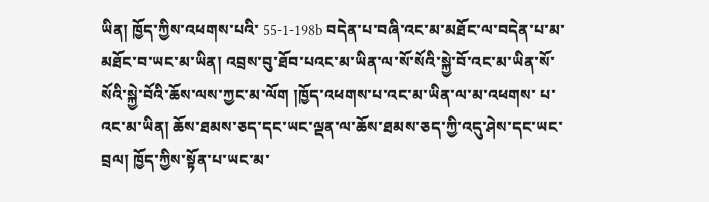ཡིན། ཁྱོད་ཀྱིས་འཕགས་པའི་ 55-1-198b བདེན་པ་བཞི་འང་མ་མཐོང་ལ་བདེན་པ་མ་མཐོང་བ་ཡང་མ་ཡིན། འབྲས་བུ་ཐོབ་པའང་མ་ཡིན་ལ་སོ་སོའི་སྐྱེ་བོ་འང་མ་ཡིན་སོ་སོའི་སྐྱེ་བོའི་ཆོས་ལས་ཀྱང་མ་ལོག །ཁྱོད་འཕགས་པ་འང་མ་ཡིན་ལ་མ་འཕགས་ པ་འང་མ་ཡིན། ཆོས་ཐམས་ཅད་དང་ཡང་ལྡན་ལ་ཆོས་ཐམས་ཅད་ཀྱི་འདུ་ཤེས་དང་ཡང་བྲལ། ཁྱོད་ཀྱིས་སྟོན་པ་ཡང་མ་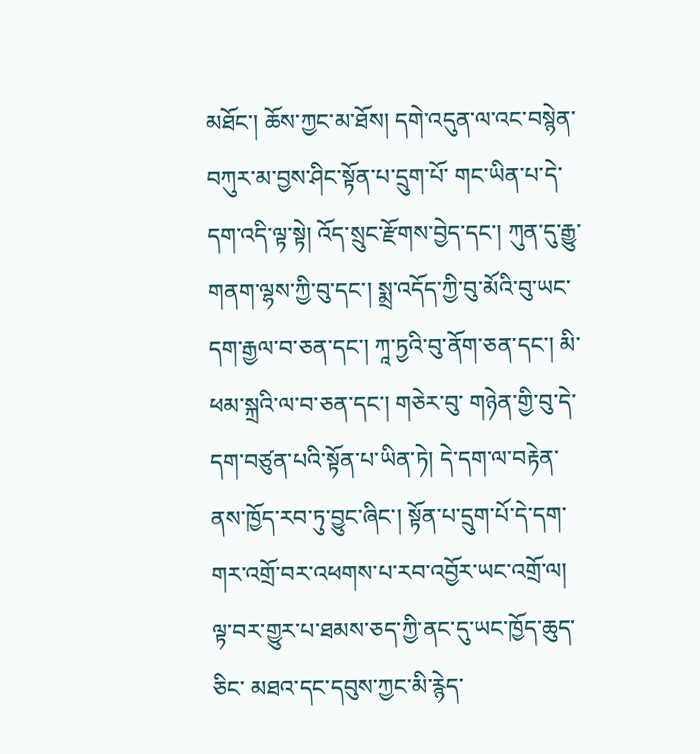མཐོང་། ཆོས་ཀྱང་མ་ཐོས། དགེ་འདུན་ལ་འང་བསྙེན་བཀུར་མ་བྱས་ཤིང་སྟོན་པ་དྲུག་པོ་ གང་ཡིན་པ་དེ་དག་འདི་ལྟ་སྟེ། འོད་སྲུང་རྫོགས་བྱེད་དང་། ཀུན་དུ་རྒྱུ་གནག་ལྷས་ཀྱི་བུ་དང་། སྨྲ་འདོད་ཀྱི་བུ་མོའི་བུ་ཡང་དག་རྒྱལ་བ་ཅན་དང་། ཀཱ་ཏྱའི་བུ་ནོག་ཅན་དང་། མི་ཕམ་སྐྲའི་ལ་བ་ཅན་དང་། གཅེར་བུ་ གཉེན་གྱི་བུ་དེ་དག་བཙུན་པའི་སྟོན་པ་ཡིན་ཏེ། དེ་དག་ལ་བརྟེན་ནས་ཁྱོད་རབ་ཏུ་བྱུང་ཞིང་། སྟོན་པ་དྲུག་པོ་དེ་དག་གར་འགྲོ་བར་འཕགས་པ་རབ་འབྱོར་ཡང་འགྲོ་ལ། ལྟ་བར་གྱུར་པ་ཐམས་ཅད་ཀྱི་ནང་དུ་ཡང་ཁྱོད་ཆུད་ཅིང་ མཐའ་དང་དབུས་ཀྱང་མི་རྙེད་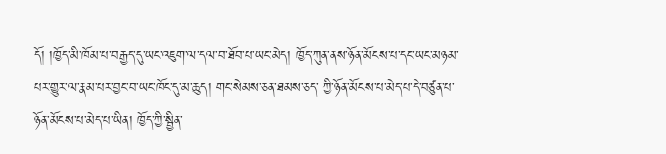དོ། །ཁྱོད་མི་ཁོམ་པ་བརྒྱད་དུ་ཡང་འཇུག་ལ་དལ་བ་ཐོབ་པ་ཡང་མེད། ཁྱོད་ཀུན་ནས་ཉོན་མོངས་པ་དང་ཡང་མཉམ་པར་གྱུར་ལ་རྣམ་པར་བྱང་བ་ཡང་ཁོང་དུ་མ་ཆུད། གང་སེམས་ཅན་ཐམས་ཅད་ ཀྱི་ཉོན་མོངས་པ་མེད་པ་དེ་བཙུན་པ་ཉོན་མོངས་པ་མེད་པ་ཡིན། ཁྱོད་ཀྱི་སྦྱིན་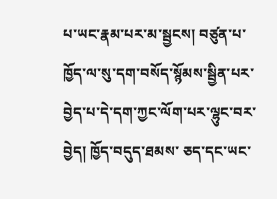པ་ཡང་རྣམ་པར་མ་སྦྱངས། བཙུན་པ་ཁྱོད་ལ་སུ་དག་བསོད་སྙོམས་སྦྱིན་པར་བྱེད་པ་དེ་དག་ཀྱང་ལོག་པར་ལྷུང་བར་བྱེད། ཁྱོད་བདུད་ཐམས་ ཅད་དང་ཡང་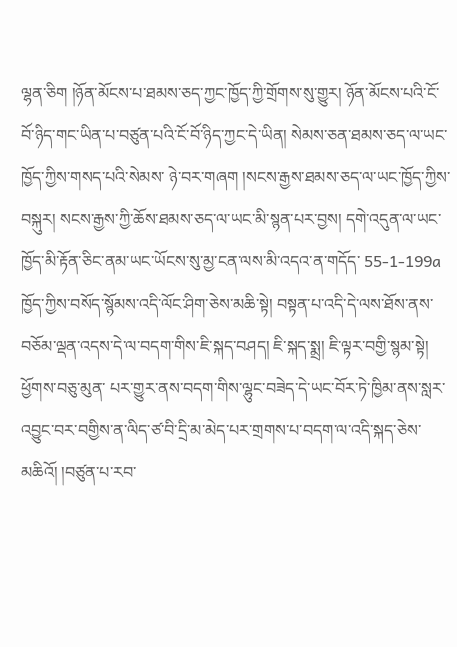ལྷན་ཅིག །ཉོན་མོངས་པ་ཐམས་ཅད་ཀྱང་ཁྱོད་ཀྱི་གྲོགས་སུ་གྱུར། ཉོན་མོངས་པའི་ངོ་བོ་ཉིད་གང་ཡིན་པ་བཙུན་པའི་ངོ་བོ་ཉིད་ཀྱང་དེ་ཡིན། སེམས་ཅན་ཐམས་ཅད་ལ་ཡང་ཁྱོད་ཀྱིས་གསད་པའི་སེམས་ ཉེ་བར་གཞག །སངས་རྒྱས་ཐམས་ཅད་ལ་ཡང་ཁྱོད་ཀྱིས་བསྐུར། སངས་རྒྱས་ཀྱི་ཆོས་ཐམས་ཅད་ལ་ཡང་མི་སྙན་པར་བྱས། དགེ་འདུན་ལ་ཡང་ཁྱོད་མི་རྟོན་ཅིང་ནམ་ཡང་ཡོངས་སུ་མྱ་ངན་ལས་མི་འདའ་ན་གདོད་ 55-1-199a ཁྱོད་ཀྱིས་བསོད་སྙོམས་འདི་ལོང་ཤིག་ཅེས་མཆི་སྟེ། བསྟན་པ་འདི་དེ་ལས་ཐོས་ནས་བཅོམ་ལྡན་འདས་དེ་ལ་བདག་གིས་ཇི་སྐད་བཤད། ཇི་སྐད་སྨྲ། ཇི་ལྟར་བགྱི་སྙམ་སྟེ། ཕྱོགས་བཅུ་མུན་ པར་གྱུར་ནས་བདག་གིས་ལྷུང་བཟེད་དེ་ཡང་བོར་ཏེ་ཁྱིམ་ནས་སླར་འབྱུང་བར་བགྱིས་ན་ལིད་ཙ་བི་དྲི་མ་མེད་པར་གྲགས་པ་བདག་ལ་འདི་སྐད་ཅེས་མཆིའོ། །བཙུན་པ་རབ་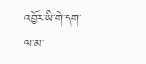འབྱོར་ཡི་གེ་དག་ལ་མ་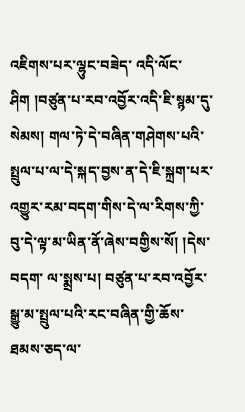འཇིགས་པར་ལྷུང་བཟེད་ འདི་ལོང་ཤིག །བཙུན་པ་རབ་འབྱོར་འདི་ཇི་སྙམ་དུ་སེམས། གལ་ཏེ་དེ་བཞིན་གཤེགས་པའི་སྤྲུལ་པ་ལ་དེ་སྐད་བྱས་ན་དེ་ཇི་སྐྲག་པར་འགྱུར་རམ་བདག་གིས་དེ་ལ་རིགས་ཀྱི་བུ་དེ་ལྟ་མ་ཡིན་ནོ་ཞེས་བགྱིས་སོ། །དེས་བདག་ ལ་སྨྲས་པ། བཙུན་པ་རབ་འབྱོར་སྒྱུ་མ་སྤྲུལ་པའི་རང་བཞིན་གྱི་ཆོས་ཐམས་ཅད་ལ་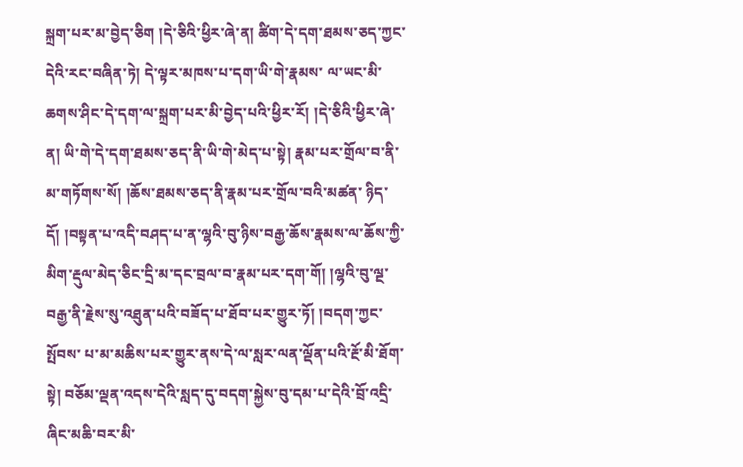སྐྲག་པར་མ་བྱེད་ཅིག །དེ་ཅིའི་ཕྱིར་ཞེ་ན། ཚིག་དེ་དག་ཐམས་ཅད་ཀྱང་དེའི་རང་བཞིན་ཏེ། དེ་ལྟར་མཁས་པ་དག་ཡི་གེ་རྣམས་ ལ་ཡང་མི་ཆགས་ཤིང་དེ་དག་ལ་སྐྲག་པར་མི་བྱེད་པའི་ཕྱིར་རོ། །དེ་ཅིའི་ཕྱིར་ཞེ་ན། ཡི་གེ་དེ་དག་ཐམས་ཅད་ནི་ཡི་གེ་མེད་པ་སྟེ། རྣམ་པར་གྲོལ་བ་ནི་མ་གཏོགས་སོ། །ཆོས་ཐམས་ཅད་ནི་རྣམ་པར་གྲོལ་བའི་མཚན་ ཉིད་དོ། །བསྟན་པ་འདི་བཤད་པ་ན་ལྷའི་བུ་ཉིས་བརྒྱ་ཆོས་རྣམས་ལ་ཆོས་ཀྱི་མིག་རྡུལ་མེད་ཅིང་དྲི་མ་དང་བྲལ་བ་རྣམ་པར་དག་གོ། །ལྷའི་བུ་ལྔ་བརྒྱ་ནི་རྗེས་སུ་འཐུན་པའི་བཟོད་པ་ཐོབ་པར་གྱུར་ཏོ། །བདག་ཀྱང་སྤོབས་ པ་མ་མཆིས་པར་གྱུར་ནས་དེ་ལ་སླར་ལན་ལྡོན་པའི་རྔོ་མི་ཐོག་སྟེ། བཅོམ་ལྡན་འདས་དེའི་སླད་དུ་བདག་སྐྱེས་བུ་དམ་པ་དེའི་བྲོ་འདྲི་ཞིང་མཆི་བར་མི་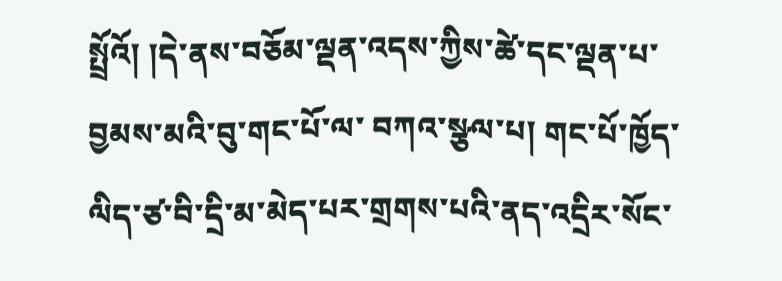སྤྲོའོ། །དེ་ནས་བཅོམ་ལྡན་འདས་ཀྱིས་ཚེ་དང་ལྡན་པ་བྱམས་མའི་བུ་གང་པོ་ལ་ བཀའ་སྩལ་པ། གང་པོ་ཁྱོད་ལིད་ཙ་བི་དྲི་མ་མེད་པར་གྲགས་པའི་ནད་འདྲིར་སོང་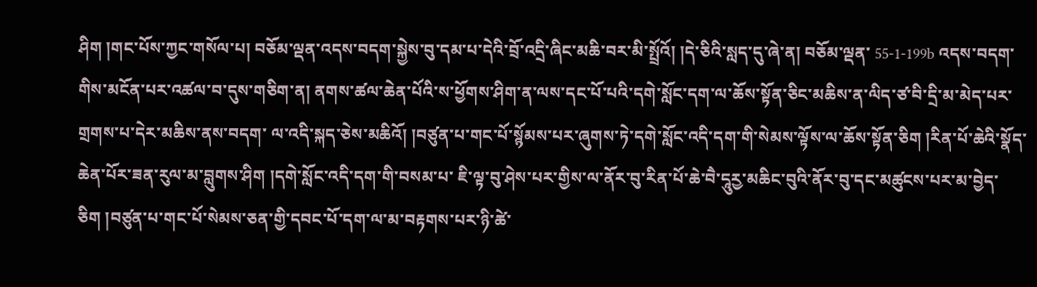ཤིག །གང་པོས་ཀྱང་གསོལ་པ། བཅོམ་ལྡན་འདས་བདག་སྐྱེས་བུ་དམ་པ་དེའི་བྲོ་འདྲི་ཞིང་མཆི་བར་མི་སྤྲོའོ། །དེ་ཅིའི་སླད་དུ་ཞེ་ན། བཅོམ་ལྡན་ 55-1-199b འདས་བདག་གིས་མངོན་པར་འཚལ་བ་དུས་གཅིག་ན། ནགས་ཚལ་ཆེན་པོའི་ས་ཕྱོགས་ཤིག་ན་ལས་དང་པོ་པའི་དགེ་སློང་དག་ལ་ཆོས་སྟོན་ཅིང་མཆིས་ན་ལིད་ཙ་བི་དྲི་མ་མེད་པར་གྲགས་པ་དེར་མཆིས་ནས་བདག་ ལ་འདི་སྐད་ཅེས་མཆིའོ། །བཙུན་པ་གང་པོ་སྙོམས་པར་ཞུགས་ཏེ་དགེ་སློང་འདི་དག་གི་སེམས་ལྟོས་ལ་ཆོས་སྟོན་ཅིག །རིན་པོ་ཆེའི་སྣོད་ཆེན་པོར་ཟན་རུལ་མ་བླུགས་ཤིག །དགེ་སློང་འདི་དག་གི་བསམ་པ་ ཇི་ལྟ་བུ་ཤེས་པར་གྱིས་ལ་ནོར་བུ་རིན་པོ་ཆེ་བཻ་དཱུརྱ་མཆིང་བུའི་ནོར་བུ་དང་མཚུངས་པར་མ་བྱེད་ཅིག །བཙུན་པ་གང་པོ་སེམས་ཅན་གྱི་དབང་པོ་དག་ལ་མ་བརྟགས་པར་ཉི་ཚེ་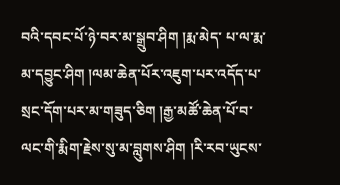བའི་དབང་པོ་ཉེ་བར་མ་སྒྲུབ་ཤིག །རྨ་མེད་ པ་ལ་རྨ་མ་དབྱུང་ཤིག །ལམ་ཆེན་པོར་འཇུག་པར་འདོད་པ་སྲང་དོག་པར་མ་གཟུད་ཅིག །རྒྱ་མཚོ་ཆེན་པོ་བ་ལང་གི་རྨིག་རྗེས་སུ་མ་བླུགས་ཤིག །རི་རབ་ཡུངས་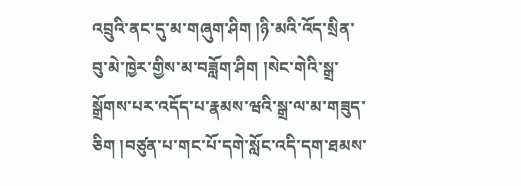འབྲུའི་ནང་དུ་མ་གཞུག་ཤིག །ཉི་མའི་འོད་སྲིན་ བུ་མེ་ཁྱེར་གྱིས་མ་བཟློག་ཤིག །སེང་གེའི་སྒྲ་སྒྲོགས་པར་འདོད་པ་རྣམས་ཝའི་སྒྲ་ལ་མ་གཟུད་ཅིག །བཙུན་པ་གང་པོ་དགེ་སློང་འདི་དག་ཐམས་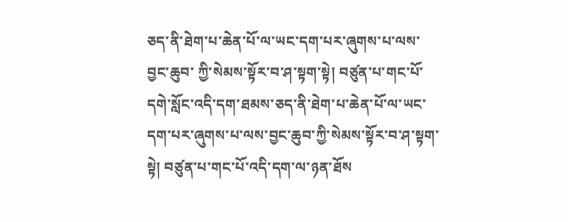ཅད་ནི་ཐེག་པ་ཆེན་པོ་ལ་ཡང་དག་པར་ཞུགས་པ་ལས་བྱང་ཆུབ་ ཀྱི་སེམས་སྟོར་བ་ཤ་སྟག་སྟེ། བཙུན་པ་གང་པོ་དགེ་སློང་འདི་དག་ཐམས་ཅད་ནི་ཐེག་པ་ཆེན་པོ་ལ་ཡང་དག་པར་ཞུགས་པ་ལས་བྱང་ཆུབ་ཀྱི་སེམས་སྟོར་བ་ཤ་སྟག་སྟེ། བཙུན་པ་གང་པོ་འདི་དག་ལ་ཉན་ཐོས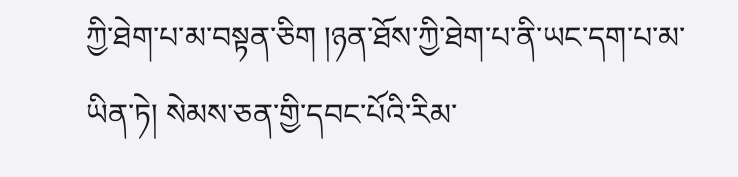ཀྱི་ཐེག་པ་མ་བསྟན་ཅིག །ཉན་ཐོས་ཀྱི་ཐེག་པ་ནི་ཡང་དག་པ་མ་ཡིན་ཏེ། སེམས་ཅན་གྱི་དབང་པོའི་རིམ་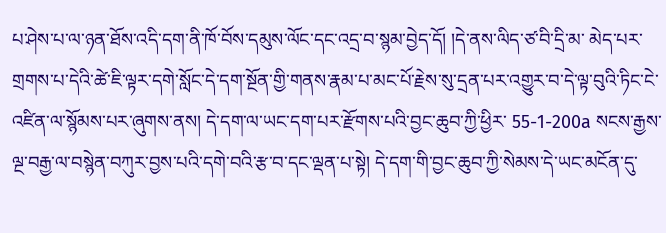པ་ཤེས་པ་ལ་ཉན་ཐོས་འདི་དག་ནི་ཁོ་བོས་དམུས་ལོང་དང་འདྲ་བ་སྙམ་བྱེད་དོ། །དེ་ནས་ལིད་ཙ་བི་དྲི་མ་ མེད་པར་གྲགས་པ་དེའི་ཚེ་ཇི་ལྟར་དགེ་སློང་དེ་དག་སྔོན་གྱི་གནས་རྣམ་པ་མང་པོ་རྗེས་སུ་དྲན་པར་འགྱུར་བ་དེ་ལྟ་བུའི་ཏིང་ངེ་འཛིན་ལ་སྙོམས་པར་ཞུགས་ནས། དེ་དག་ལ་ཡང་དག་པར་རྫོགས་པའི་བྱང་ཆུབ་ཀྱི་ཕྱིར་ 55-1-200a སངས་རྒྱས་ལྔ་བརྒྱ་ལ་བསྙེན་བཀུར་བྱས་པའི་དགེ་བའི་རྩ་བ་དང་ལྡན་པ་སྟེ། དེ་དག་གི་བྱང་ཆུབ་ཀྱི་སེམས་དེ་ཡང་མངོན་དུ་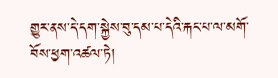གྱུར་ནས་དེ་དག་སྐྱེས་བུ་དམ་པ་དེའི་རྐང་པ་ལ་མགོ་བོས་ཕྱག་འཚལ་ཏེ།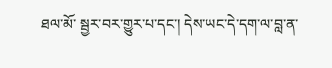ཐལ་མོ་ སྦྱར་བར་གྱུར་པ་དང་། དེས་ཡང་དེ་དག་ལ་བླ་ན་